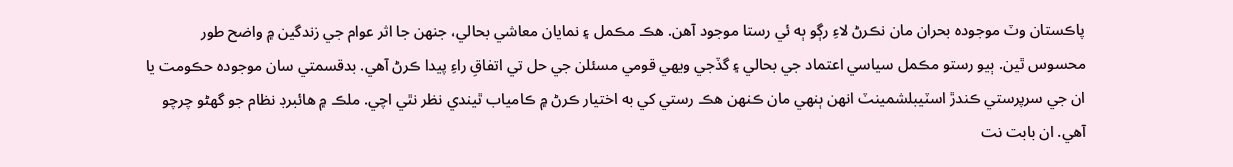پاڪستان وٽ موجوده بحران مان نڪرڻ لاءِ رڳو ٻه ئي رستا موجود آهن. هڪ مڪمل ۽ نمايان معاشي بحالي، جنهن جا اثر عوام جي زندگين ۾ واضح طور محسوس ٿين. ٻيو رستو مڪمل سياسي اعتماد جي بحالي ۽ گڏجي ويهي قومي مسئلن جي حل تي اتفاقِ راءِ پيدا ڪرڻ آهي. بدقسمتي سان موجوده حڪومت يا ان جي سرپرستي ڪندڙ اسٽيبلشمينٽ انهن ٻنهي مان ڪنهن هڪ رستي کي به اختيار ڪرڻ ۾ ڪامياب ٿيندي نظر نٿي اچي. ملڪ ۾ هائبرڊ نظام جو گهڻو چرچو آهي. ان بابت نت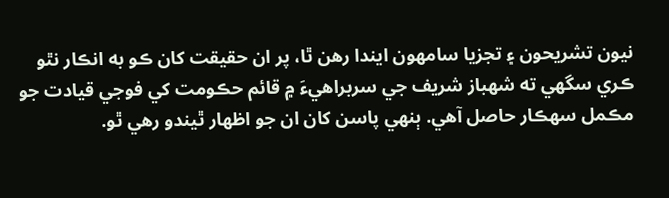نيون تشريحون ۽ تجزيا سامهون ايندا رهن ٿا، پر ان حقيقت کان ڪو به انڪار نٿو ڪري سگهي ته شهباز شريف جي سربراهيءَ ۾ قائم حڪومت کي فوجي قيادت جو مڪمل سهڪار حاصل آهي. ٻنهي پاسن کان ان جو اظهار ٿيندو رهي ٿو.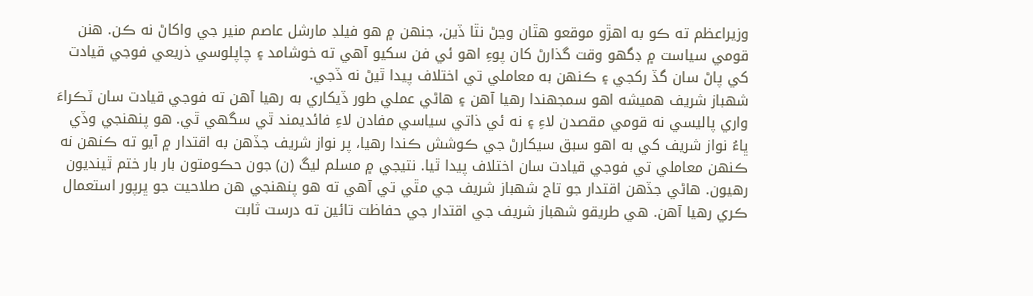وزيراعظم ته ڪو به اهڙو موقعو هٿان وڃڻ نٿا ڏين، جنهن ۾ هو فيلڊ مارشل عاصم منير جي واکاڻ نه ڪن. هنن قومي سياست ۾ ڊگهو وقت گذارڻ کان پوءِ اهو ئي فن سکيو آهي ته خوشامد ۽ چاپلوسي ذريعي فوجي قيادت کي پاڻ سان گڏ رکجي ۽ ڪنهن به معاملي تي اختلاف پيدا ٿيڻ نه ڏجي.
شهباز شريف هميشه اهو سمجهندا رهيا آهن ۽ هاڻي عملي طور ڏيکاري به رهيا آهن ته فوجي قيادت سان ٽڪراءَ واري پاليسي نه قومي مقصدن لاءِ ۽ نه ئي ذاتي سياسي مفادن لاءِ فائديمند ٿي سگهي ٿي. هو پنهنجي وڏي ڀاءُ نواز شريف کي به اهو سبق سيکارڻ جي ڪوشش ڪندا رهيا، پر نواز شريف جڏهن به اقتدار ۾ آيو ته ڪنهن نه ڪنهن معاملي تي فوجي قيادت سان اختلاف پيدا ٿيا. نتيجي ۾ مسلم ليگ (ن) جون حڪومتون بار بار ختم ٿينديون رهيون. هاڻي جڏهن اقتدار جو تاج شهباز شريف جي مٿي تي آهي ته هو پنهنجي هن صلاحيت جو ڀرپور استعمال ڪري رهيا آهن. هي طريقو شهباز شريف جي اقتدار جي حفاظت تائين ته درست ثابت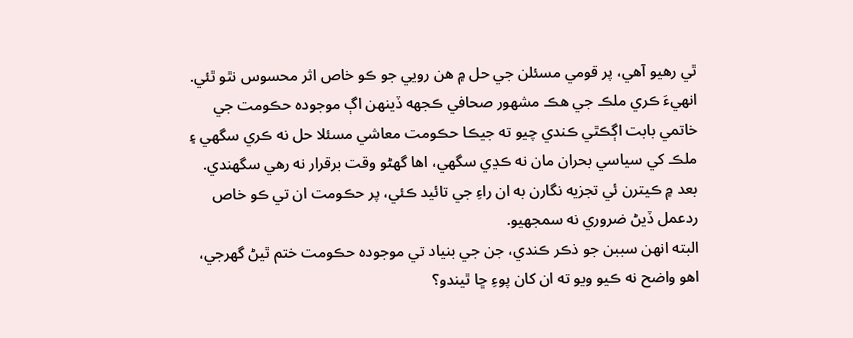ٿي رهيو آهي، پر قومي مسئلن جي حل ۾ هن رويي جو ڪو خاص اثر محسوس نٿو ٿئي. انهيءَ ڪري ملڪ جي هڪ مشهور صحافي ڪجهه ڏينهن اڳ موجوده حڪومت جي خاتمي بابت اڳڪٿي ڪندي چيو ته جيڪا حڪومت معاشي مسئلا حل نه ڪري سگهي ۽ ملڪ کي سياسي بحران مان نه ڪڍي سگهي، اها گهڻو وقت برقرار نه رهي سگهندي. بعد ۾ ڪيترن ئي تجزيه نگارن به ان راءِ جي تائيد ڪئي، پر حڪومت ان تي ڪو خاص ردعمل ڏيڻ ضروري نه سمجهيو.
البته انهن سببن جو ذڪر ڪندي، جن جي بنياد تي موجوده حڪومت ختم ٿيڻ گهرجي، اهو واضح نه ڪيو ويو ته ان کان پوءِ ڇا ٿيندو؟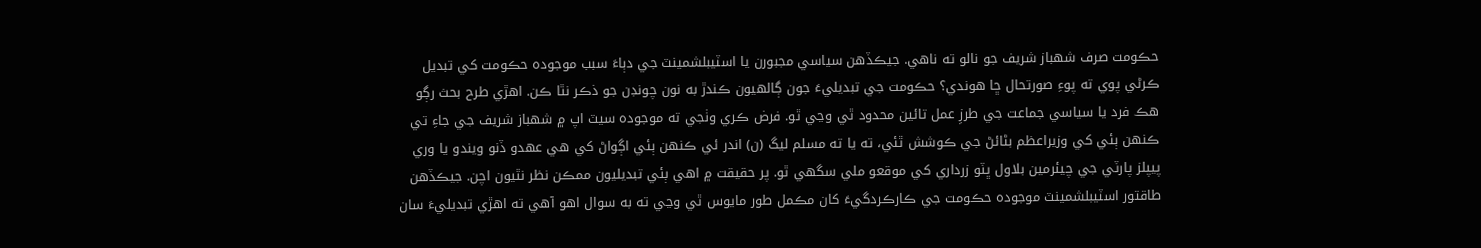حڪومت صرف شهباز شريف جو نالو ته ناهي. جيڪڏهن سياسي مجبورن يا اسٽيبلشمينٽ جي دٻاءَ سبب موجوده حڪومت کي تبديل ڪرڻي پوي ته پوءِ صورتحال ڇا هوندي؟ حڪومت جي تبديليءَ جون ڳالهيون ڪندڙ به نون چونڊن جو ذڪر نٿا ڪن. اهڙي طرح بحث رڳو هڪ فرد يا سياسي جماعت جي طرزِ عمل تائين محدود ٿي وڃي ٿو. فرض ڪري وٺجي ته موجوده سيٽ اپ ۾ شهباز شريف جي جاءِ تي ڪنهن ٻئي کي وزيراعظم بڻائڻ جي ڪوشش ٿئي، ته يا ته مسلم ليگ (ن) اندر ئي ڪنهن ٻئي اڳواڻ کي هي عهدو ڏنو ويندو يا وري پيپلز پارٽي جي چيئرمين بلاول ڀٽو زرداري کي موقعو ملي سگهي ٿو. پر حقيقت ۾ اهي ٻئي تبديليون ممڪن نظر نٿيون اچن. جيڪڏهن طاقتور اسٽيبلشمينٽ موجوده حڪومت جي ڪارڪردگيءَ کان مڪمل طور مايوس ٿي وڃي ته به سوال اهو آهي ته اهڙي تبديليءَ سان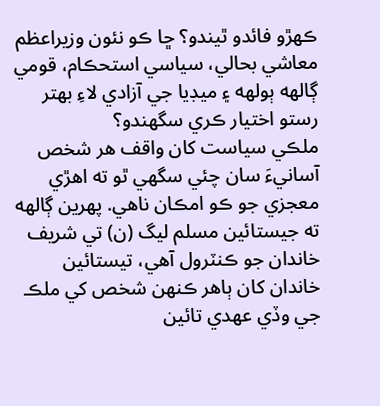ڪهڙو فائدو ٿيندو؟ ڇا ڪو نئون وزيراعظم معاشي بحالي، سياسي استحڪام، قومي ڳالهه ٻولهه ۽ ميڊيا جي آزادي لاءِ بهتر رستو اختيار ڪري سگهندو؟
ملڪي سياست کان واقف هر شخص آسانيءَ سان چئي سگهي ٿو ته اهڙي معجزي جو ڪو امڪان ناهي. پهرين ڳالهه ته جيستائين مسلم ليگ (ن) تي شريف خاندان جو ڪنٽرول آهي، تيستائين خاندان کان ٻاهر ڪنهن شخص کي ملڪ جي وڏي عهدي تائين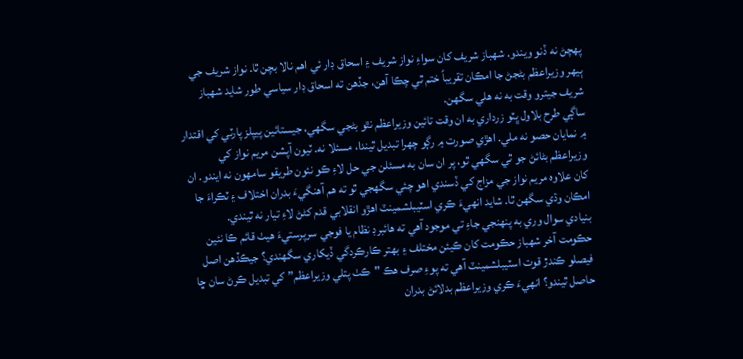پهچڻ نه ڏنو ويندو. شهباز شريف کان سواءِ نواز شريف ۽ اسحاق ڊار ئي اهم نالا بچن ٿا. نواز شريف جي ٻيهر وزيراعظم بڻجڻ جا امڪان تقريباً ختم ٿي چڪا آهن، جڏهن ته اسحاق ڊار سياسي طور شايد شهباز شريف جيترو وقت به نه هلي سگهن.
ساڳي طرح بلاول ڀٽو زرداري به ان وقت تائين وزيراعظم نٿو بڻجي سگهي، جيستائين پيپلز پارٽي کي اقتدار ۾ نمايان حصو نه ملي. اهڙي صورت ۾ رڳو چهرا تبديل ٿيندا، مسئلا نه. ٽيون آپشن مريم نواز کي وزيراعظم بڻائڻ جو ٿي سگهي ٿو، پر ان سان به مسئلن جي حل لاءِ ڪو نئون طريقو سامهون نه ايندو. ان کان علاوه مريم نواز جي مزاج کي ڏسندي اهو چئي سگهجي ٿو ته هم آهنگيءَ بدران اختلاف ۽ ٽڪراءَ جا امڪان وڌي سگهن ٿا. شايد انهيءَ ڪري اسٽيبلشمينٽ اهڙو انقلابي قدم کڻڻ لاءِ تيار نه ٿيندي.
بنيادي سوال وري به پنهنجي جاءِ تي موجود آهي ته هائبرڊ نظام يا فوجي سرپرستيءَ هيٺ قائم ڪا نئين حڪومت آخر شهباز حڪومت کان ڪيئن مختلف ۽ بهتر ڪارڪردگي ڏيکاري سگهندي؟ جيڪڏهن اصل فيصلو ڪندڙ قوت اسٽيبلشمينٽ آهي ته پوءِ صرف هڪ "ڪٺ پتلي وزيراعظم” کي تبديل ڪرڻ سان ڇا حاصل ٿيندو؟ انهيءَ ڪري وزيراعظم بدلائڻ بدران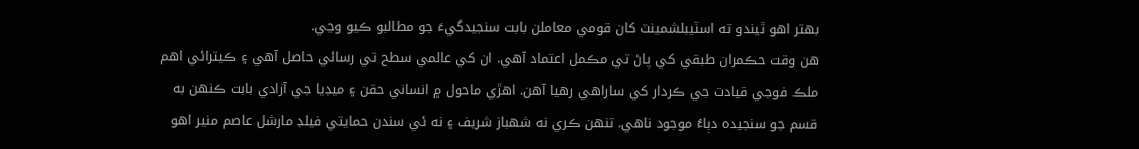بهتر اهو ٿيندو ته اسٽيبلشمينٽ کان قومي معاملن بابت سنجيدگيءَ جو مطالبو ڪيو وڃي.
هن وقت حڪمران طبقي کي پاڻ تي مڪمل اعتماد آهي. ان کي عالمي سطح تي رسائي حاصل آهي ۽ ڪيترائي اهم ملڪ فوجي قيادت جي ڪردار کي ساراهي رهيا آهن. اهڙي ماحول ۾ انساني حقن ۽ ميڊيا جي آزادي بابت ڪنهن به قسم جو سنجيده دٻاءُ موجود ناهي. تنهن ڪري نه شهباز شريف ۽ نه ئي سندن حمايتي فيلڊ مارشل عاصم منير اهو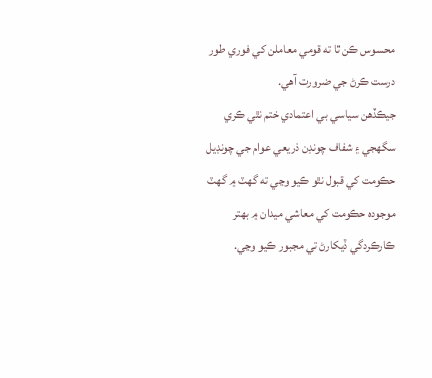محسوس ڪن ٿا ته قومي معاملن کي فوري طور درست ڪرڻ جي ضرورت آهي.
جيڪڏهن سياسي بي اعتمادي ختم نٿي ڪري سگهجي ۽ شفاف چونڊن ذريعي عوام جي چونڊيل حڪومت کي قبول نٿو ڪيو وڃي ته گهٽ ۾ گهٽ موجوده حڪومت کي معاشي ميدان ۾ بهتر ڪارڪردگي ڏيکارڻ تي مجبور ڪيو وڃي.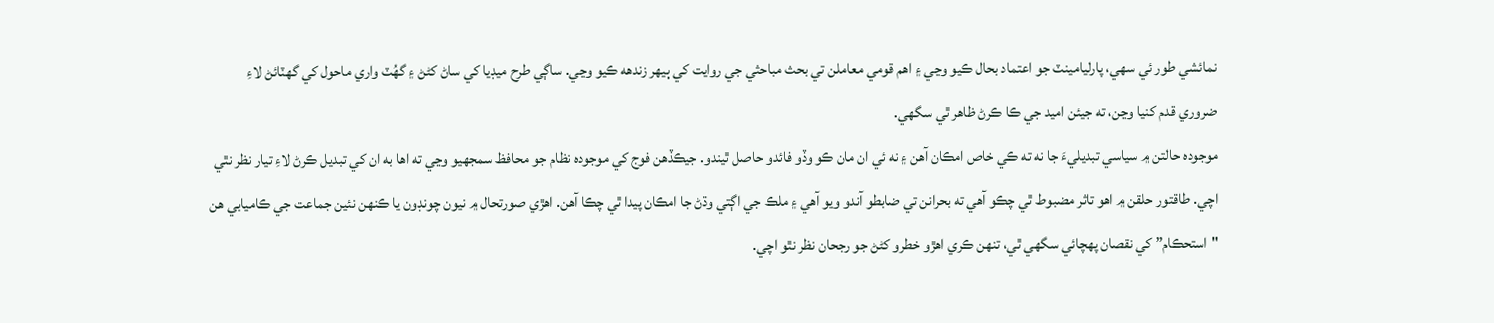نمائشي طور ئي سهي، پارليامينٽ جو اعتماد بحال ڪيو وڃي ۽ اهم قومي معاملن تي بحث مباحثي جي روايت کي ٻيهر زندهه ڪيو وڃي. ساڳي طرح ميڊيا کي ساڻ کڻڻ ۽ گھُٽ واري ماحول کي گهٽائڻ لاءِ ضروري قدم کنيا وڃن، ته جيئن اميد جي ڪا ڪرڻ ظاهر ٿي سگهي.
موجوده حالتن ۾ سياسي تبديليءَ جا نه ته ڪي خاص امڪان آهن ۽ نه ئي ان مان ڪو وڏو فائدو حاصل ٿيندو. جيڪڏهن فوج کي موجوده نظام جو محافظ سمجهيو وڃي ته اها به ان کي تبديل ڪرڻ لاءِ تيار نظر نٿي اچي. طاقتور حلقن ۾ اهو تاثر مضبوط ٿي چڪو آهي ته بحرانن تي ضابطو آندو ويو آهي ۽ ملڪ جي اڳتي وڌڻ جا امڪان پيدا ٿي چڪا آهن. اهڙي صورتحال ۾ نيون چونڊون يا ڪنهن نئين جماعت جي ڪاميابي هن "استحڪام” کي نقصان پهچائي سگهي ٿي، تنهن ڪري اهڙو خطرو کڻڻ جو رجحان نظر نٿو اچي.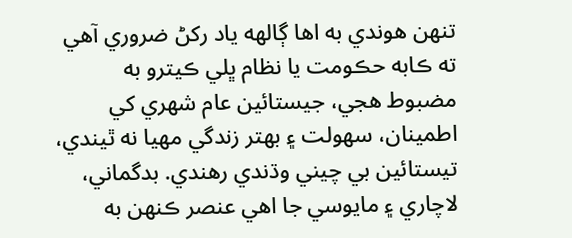تنهن هوندي به اها ڳالهه ياد رکڻ ضروري آهي ته ڪابه حڪومت يا نظام ڀلي ڪيترو به مضبوط هجي، جيستائين عام شهري کي اطمينان، سهولت ۽ بهتر زندگي مهيا نه ٿيندي، تيستائين بي چيني وڌندي رهندي. بدگماني، لاچاري ۽ مايوسي جا اهي عنصر ڪنهن به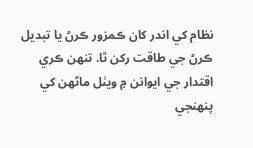نظام کي اندر کان ڪمزور ڪرڻ يا تبديل ڪرڻ جي طاقت رکن ٿا. تنهن ڪري اقتدار جي ايوانن ۾ ويٺل ماڻهن کي پنهنجي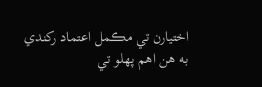اختيارن تي مڪمل اعتماد رکندي به هن اهم پهلو تي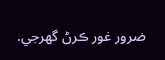ضرور غور ڪرڻ گهرجي.